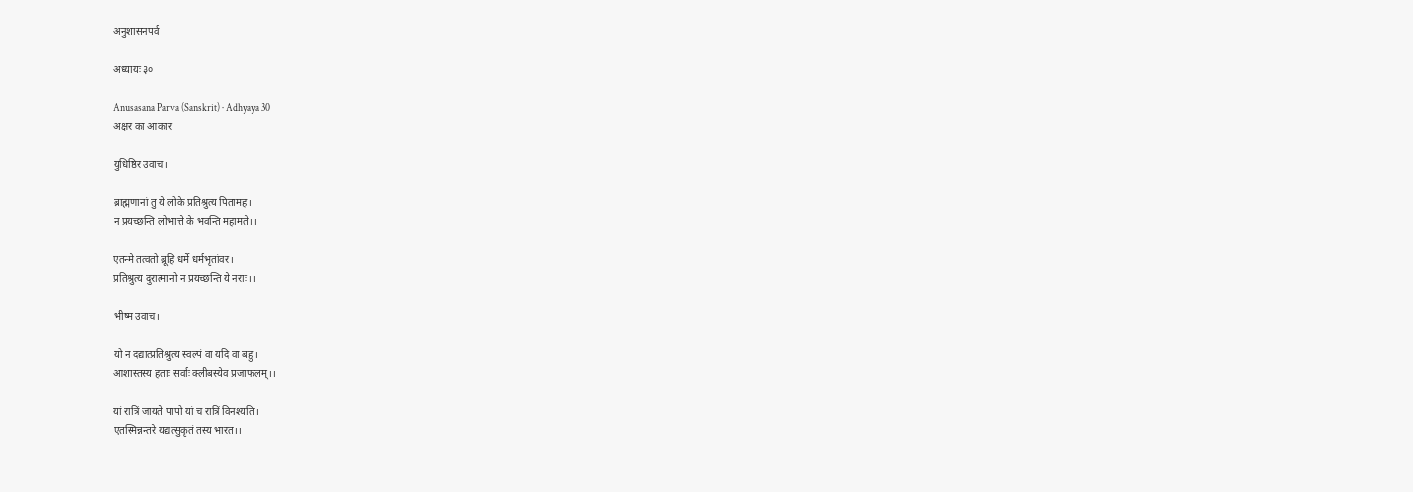अनुशासनपर्व

अध्यायः ३०

Anusasana Parva (Sanskrit) · Adhyaya 30
अक्षर का आकार

युधिष्ठिर उवाच।

ब्राह्मणानां तु ये लोके प्रतिश्रुत्य पितामह।
न प्रयच्छन्ति लोभात्ते के भवन्ति महामते।।

एतन्मे तत्वतो ब्रूहि धर्मे धर्मभृतांवर।
प्रतिश्रुत्य दुरात्मानो न प्रयच्छन्ति ये नराः।।

भीष्म उवाच।

यो न दद्यात्प्रतिश्रुत्य स्वल्पं वा यदि वा बहु।
आशास्तस्य हताः सर्वाः क्लीबस्येव प्रजाफलम्।।

यां रात्रिं जायते पापो यां च रात्रिं विनश्यति।
एतस्मिन्नन्तरे यद्यत्सुकृतं तस्य भारत।।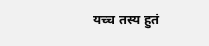यच्च तस्य हुतं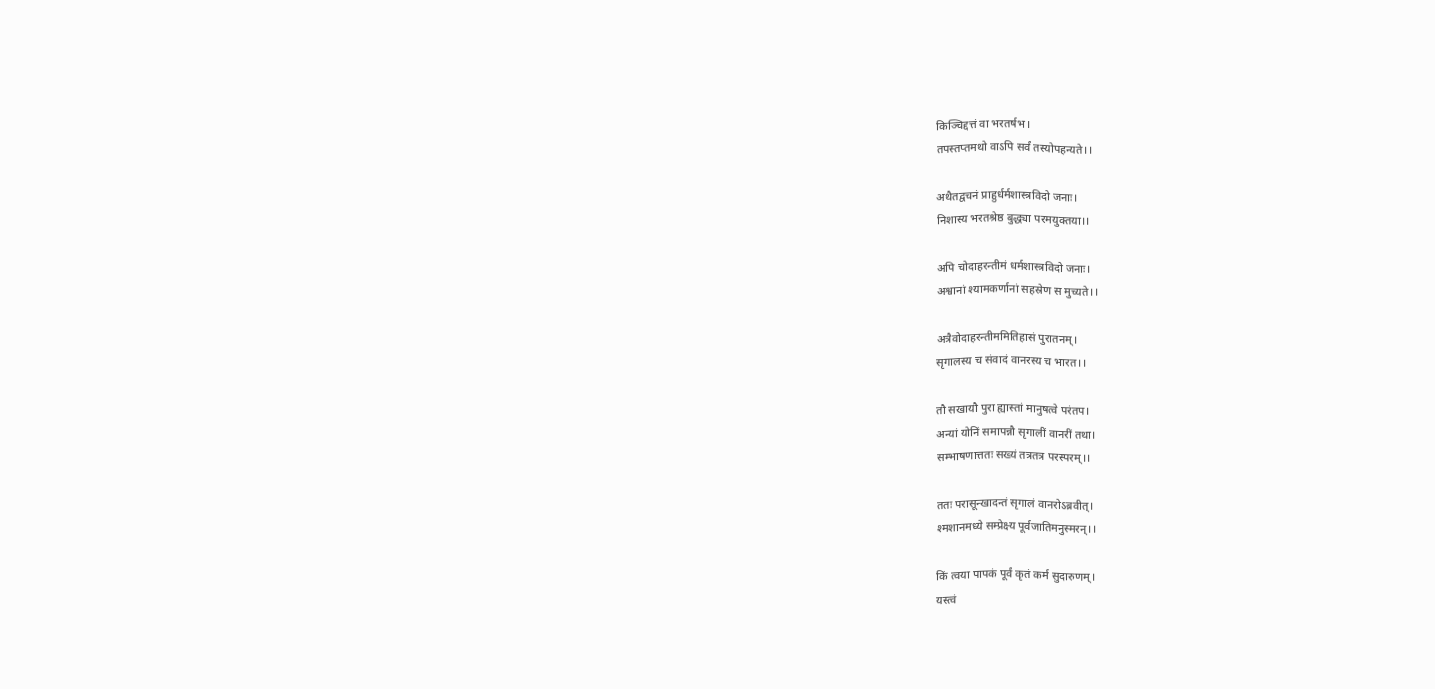किञ्चिद्दत्तं वा भरतर्षभ।
तपस्तप्तमथो वाऽपि सर्वं तस्योपहन्यते।।

अथैतद्वचनं प्राहुर्धर्मशास्त्रविदो जनाः।
निशास्य भरतश्रेष्ठ बुद्ध्या परमयुक्तया।।

अपि चोदाहरन्तीमं धर्मशास्त्रविदो जनाः।
अश्वानां श्यामकर्णानां सहस्रेण स मुच्यते।।

अत्रैवोदाहरन्तीममितिहासं पुरातनम्।
सृगालस्य च संवादं वानरस्य च भारत।।

तौ सखायौ पुरा ह्यास्तां मानुषत्वे परंतप।
अन्यां योनिं समापन्नौ सृगालीं वानरीं तथा।
सम्भाषणात्ततः सख्यं तत्रतत्र परस्परम्।।

ततः परासून्खादन्तं सृगालं वानरोऽब्रवीत्।
श्मशानमध्ये सम्प्रेक्ष्य पूर्वजातिमनुस्मरन्।।

किं त्वया पापकं पूर्वं कृतं कर्म सुदारुणम्।
यस्त्वं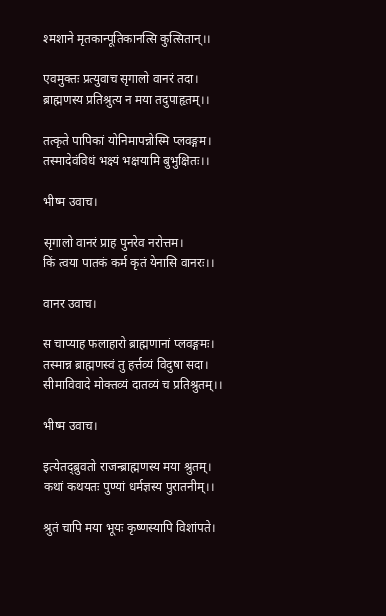श्मशाने मृतकान्पूतिकानत्सि कुत्सितान्।।

एवमुक्तः प्रत्युवाच सृगालो वानरं तदा।
ब्राह्मणस्य प्रतिश्रुत्य न मया तदुपाहृतम्।।

तत्कृते पापिकां योनिमापन्नोस्मि प्लवङ्गम।
तस्मादेवंविधं भक्ष्यं भक्षयामि बुभुक्षितः।।

भीष्म उवाच।

सृगालो वानरं प्राह पुनरेव नरोत्तम।
किं त्वया पातकं कर्म कृतं येनासि वानरः।।

वानर उवाच।

स चाप्याह फलाहारो ब्राह्मणानां प्लवङ्गमः।
तस्मान्न ब्राह्मणस्वं तु हर्त्तव्यं विदुषा सदा।
सीमाविवादे मोक्तव्यं दातव्यं च प्रतिश्रुतम्।।

भीष्म उवाच।

इत्येतद्ब्रुवतो राजन्ब्राह्मणस्य मया श्रुतम्।
कथां कथयतः पुण्यां धर्मज्ञस्य पुरातनीम्।।

श्रुतं चापि मया भूयः कृष्णस्यापि विशांपते।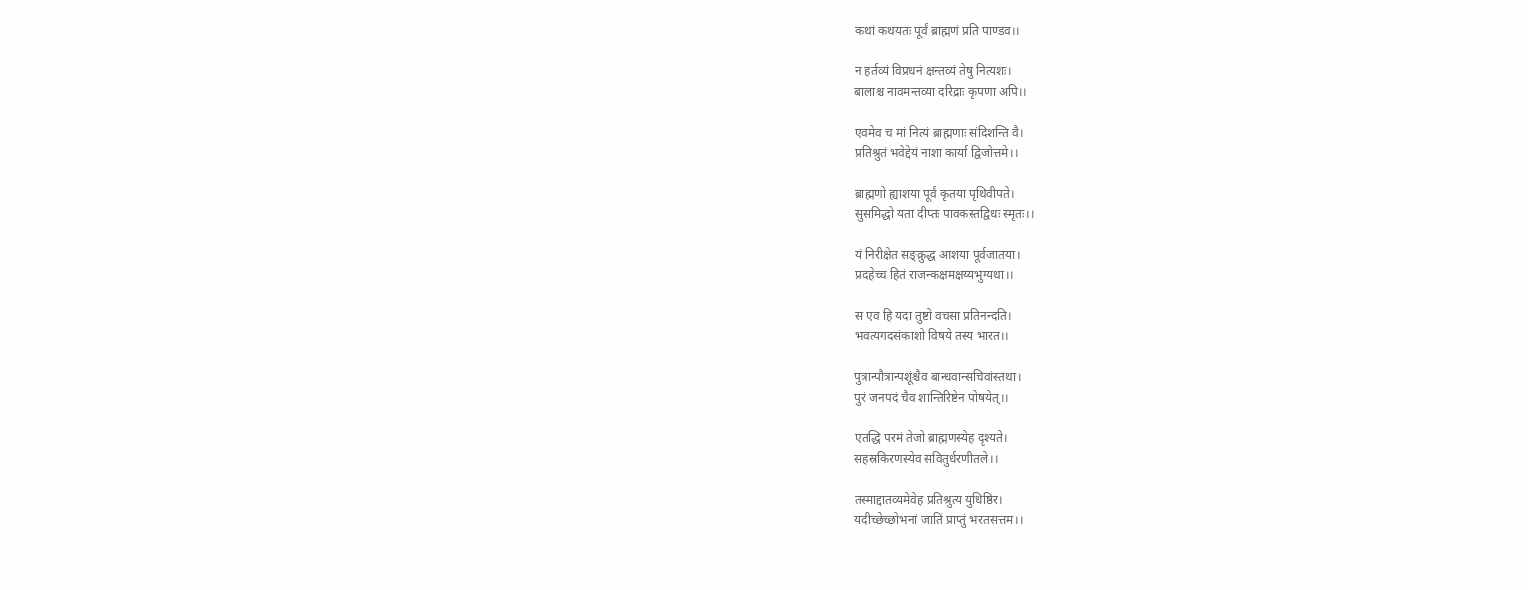कथां कथयतः पूर्वं ब्राह्मणं प्रति पाण्डव।।

न हर्तव्यं विप्रधनं क्षन्तव्यं तेषु नित्यशः।
बालाश्च नावमन्तव्या दरिद्राः कृपणा अपि।।

एवमेव च मां नित्यं ब्राह्मणाः संदिशन्ति वै।
प्रतिश्रुतं भवेद्देयं नाशा कार्या द्विजोत्तमे।।

ब्राह्मणो ह्याशया पूर्वं कृतया पृथिवीपते।
सुसमिद्धो यता दीप्तः पावकस्तद्विधः स्मृतः।।

यं निरीक्षेत सङ्क्रुद्ध आशया पूर्वजातया।
प्रदहेच्च हितं राजन्कक्षमक्षय्यभुग्यथा।।

स एव हि यदा तुष्टो वचसा प्रतिनन्दति।
भवत्यगदसंकाशो विषये तस्य भारत।।

पुत्रान्पौत्रान्पशूंश्चैव बान्धवान्सचिवांस्तथा।
पुरं जनपदं चैव शान्तिरिष्टेन पोषयेत्।।

एतद्धि परमं तेजो ब्राह्मणस्येह दृश्यते।
सहस्रकिरणस्येव सवितुर्धरणीतले।।

तस्माद्दातव्यमेवेह प्रतिश्रुत्य युधिष्ठिर।
यदीच्छेच्छोभनां जातिं प्राप्तुं भरतसत्तम।।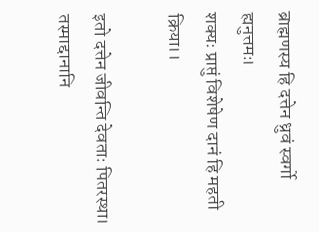ब्राह्मणस्य हि दत्तेन ध्रुवं स्वर्गो ह्यनुत्तमः।
शक्यः प्राप्तुं विशेषेण दानं हि महती क्रिया।।

इतो दत्तेन जीवन्ति देवताः पितरस्था।
तस्माद्दानानि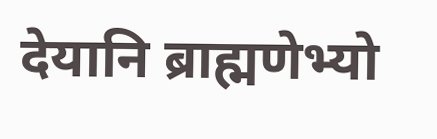देयानि ब्राह्मणेभ्यो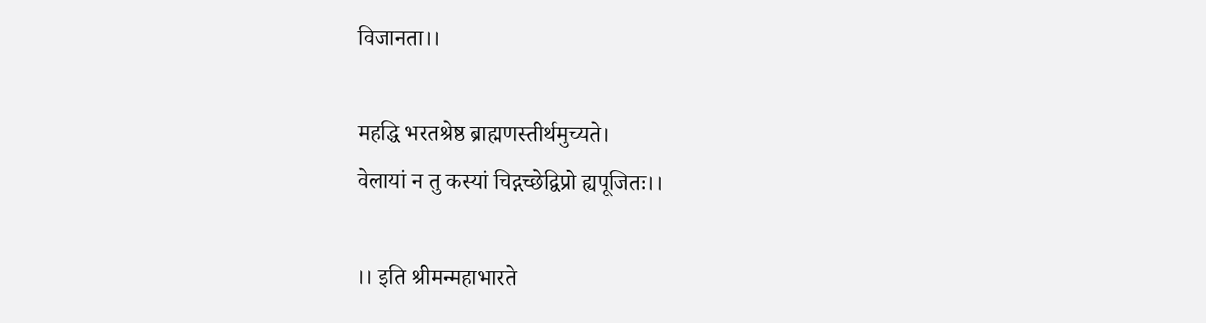विजानता।।

महद्धि भरतश्रेष्ठ ब्राह्मणस्तीर्थमुच्यते।
वेलायां न तु कस्यां चिद्गच्छेद्विप्रो ह्यपूजितः।।

।। इति श्रीमन्महाभारते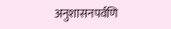अनुशासनपर्वणि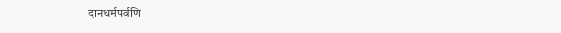दानधर्मपर्वणि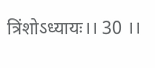त्रिंशोऽध्यायः।। 30 ।।